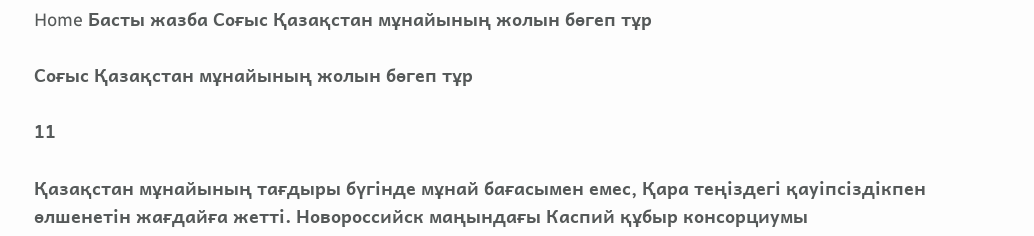Home Басты жазба Соғыс Қазақстан мұнайының жолын бөгеп тұр

Соғыс Қазақстан мұнайының жолын бөгеп тұр

11

Қазақстан мұнайының тағдыры бүгінде мұнай бағасымен емес, Қара теңіздегі қауіпсіздікпен өлшенетін жағдайға жетті. Новороссийск маңындағы Каспий құбыр консорциумы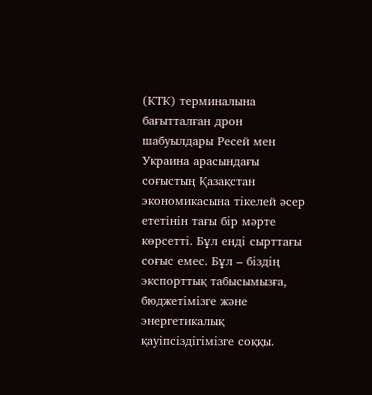(КТК) терминалына бағытталған дрон шабуылдары Ресей мен Украина арасындағы соғыстың Қазақстан экономикасына тікелей әсер ететінін тағы бір мәрте көрсетті. Бұл енді сырттағы соғыс емес. Бұл – біздің экспорттық табысымызға, бюджетімізге және энергетикалық қауіпсіздігімізге соққы.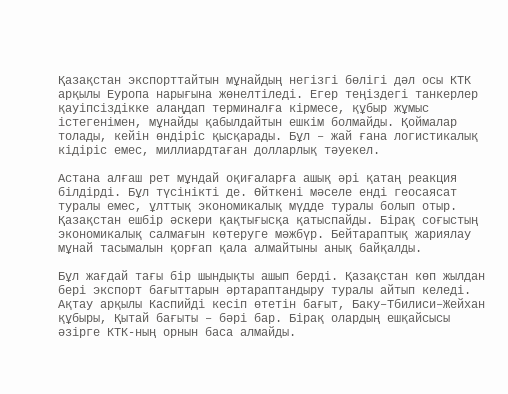Қазақстан экспорттайтын мұнайдың негізгі бөлігі дәл осы КТК арқылы Еуропа нарығына жөнелтіледі. Егер теңіздегі танкерлер қауіпсіздікке алаңдап терминалға кірмесе, құбыр жұмыс істегенімен, мұнайды қабылдайтын ешкім болмайды. Қоймалар толады, кейін өндіріс қысқарады. Бұл – жай ғана логистикалық кідіріс емес, миллиардтаған долларлық тәуекел.

Астана алғаш рет мұндай оқиғаларға ашық әрі қатаң реакция білдірді. Бұл түсінікті де. Өйткені мәселе енді геосаясат туралы емес, ұлттық экономикалық мүдде туралы болып отыр. Қазақстан ешбір әскери қақтығысқа қатыспайды. Бірақ соғыстың экономикалық салмағын көтеруге мәжбүр. Бейтараптық жариялау мұнай тасымалын қорғап қала алмайтыны анық байқалды.

Бұл жағдай тағы бір шындықты ашып берді. Қазақстан көп жылдан бері экспорт бағыттарын әртараптандыру туралы айтып келеді. Ақтау арқылы Каспийді кесіп өтетін бағыт, Баку–Тбилиси–Жейхан құбыры, Қытай бағыты – бәрі бар. Бірақ олардың ешқайсысы әзірге КТК-ның орнын баса алмайды.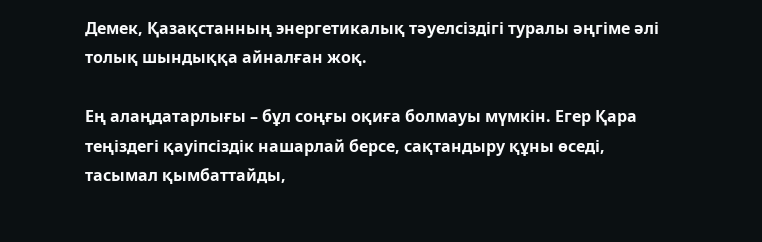Демек, Қазақстанның энергетикалық тәуелсіздігі туралы әңгіме әлі толық шындыққа айналған жоқ.

Ең алаңдатарлығы – бұл соңғы оқиға болмауы мүмкін. Егер Қара теңіздегі қауіпсіздік нашарлай берсе, сақтандыру құны өседі, тасымал қымбаттайды,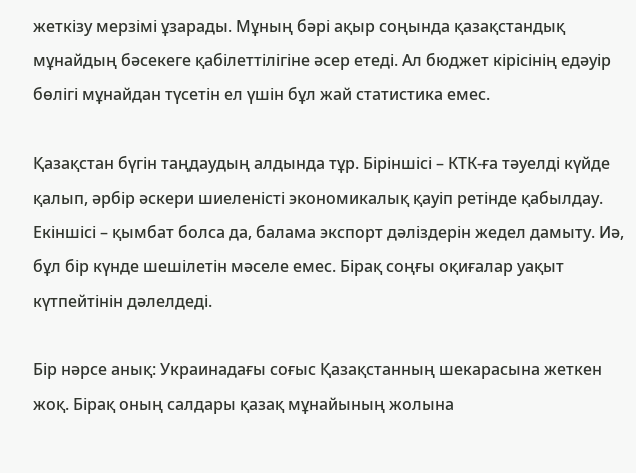жеткізу мерзімі ұзарады. Мұның бәрі ақыр соңында қазақстандық мұнайдың бәсекеге қабілеттілігіне әсер етеді. Ал бюджет кірісінің едәуір бөлігі мұнайдан түсетін ел үшін бұл жай статистика емес.

Қазақстан бүгін таңдаудың алдында тұр. Біріншісі – КТК-ға тәуелді күйде қалып, әрбір әскери шиеленісті экономикалық қауіп ретінде қабылдау. Екіншісі – қымбат болса да, балама экспорт дәліздерін жедел дамыту. Иә, бұл бір күнде шешілетін мәселе емес. Бірақ соңғы оқиғалар уақыт күтпейтінін дәлелдеді.

Бір нәрсе анық: Украинадағы соғыс Қазақстанның шекарасына жеткен жоқ. Бірақ оның салдары қазақ мұнайының жолына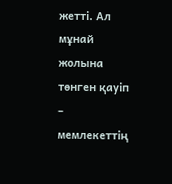жетті. Ал мұнай жолына төнген қауіп – мемлекеттің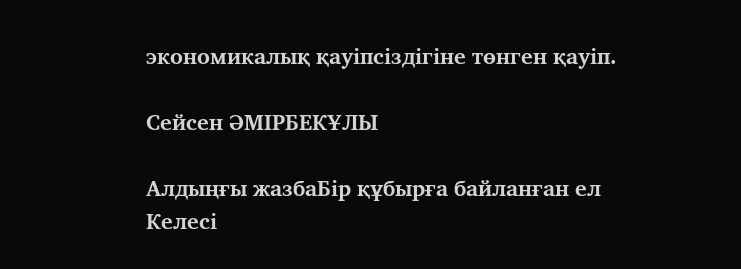экономикалық қауіпсіздігіне төнген қауіп.

Сейсен ӘМІРБЕКҰЛЫ

Алдыңғы жазбаБір құбырға байланған ел
Келесі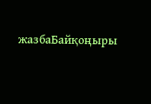жазбаБайқоңыры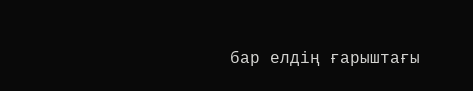бар елдің ғарыштағы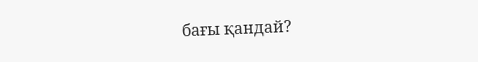бағы қандай?